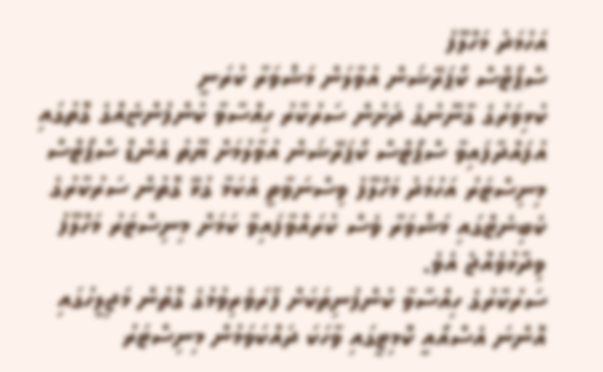އަހުމަދު މަހްލޫފު
ސްޕޯޓްސް ކޯޕަރޭޝަން އުވާލަން މަޝްވަރާ ކުރަނީ
ކުޅިވަރުގެ ގާނޫނުގެ ދަށުން ސަރުކާރު ހިއްސާވާ ކުންފުންޏެއްގެ ގޮތުގައި އުފައްދާފައިވާ ސްޕޯޓްސް ކޯޕަރޭޝަން އުވާލުމަށް ޔޫތު އެންޑް ސްޕޯޓްސް މިނިސްޓަރު އަހުމަދު މަހްލޫފު ވިސްނަވާތީ އެކަމާ ގުޅޭ ގޮތުން ސަރުކާރުގެ ކެބިނެޓްގައި މަޝްވަރާ ވެސް ކުރައްވާފައިވާ ކަމަށް މިނިސްޓަރު މަހްލޫފު ވިދާޅުވެއްޖެ އެވެ.
ސަރުކާރުގެ ހިއްސާވާ ކުންފުނިތަކަށް ފާރަވެރިވުމުގެ ގޮތުން މަޖިލީހުގައި އޮންނަ އެސްއޯއީ ކޮމިޓީގައި ވާހަކަ ދައްކަވަމުން މިނިސްޓަރު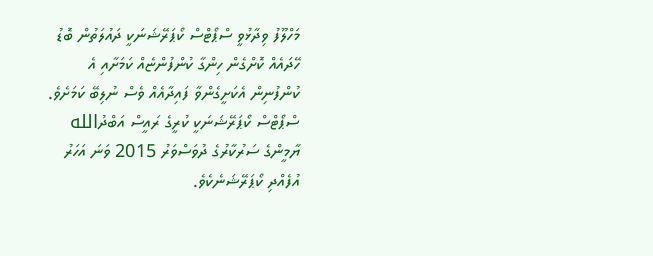މަހްލޫފު ވިދާޅުވީ ސްޕޯޓްސް ކޯޕަރޭޝަނަކީ ދައުލަތުން ބޮޑު ހޭދައެއް ކޮށްގެން ހިންގާ ކުންފުންޏެއް ކަމަށާއި އެ ކުންފުނިން އެކަށީގެންވާ ފައިދާއެއް ވެސް ނުލިބޭ ކަމަށެވެ.
ސްޕޯޓްސް ކޯޕަރޭޝަނަކީ ކުރީގެ ރައީސް އަބްދުالله ޔާމީންގެ ސަރުކާރުގެ ދުވަސްވަރު 2015 ވަނަ އަހަރު އުފެއްދި ކޯޕަރޭޝަނެކެވެ.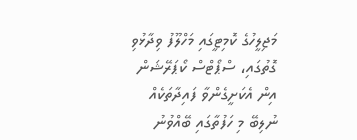މަޖިލީހުގެ ކޮމިޓީގައި މަހްލޫފު ވިދާޅުވި ގޮތުގައި، ސްޕޯޓްސް ކޯޕަރޭޝަން އިން އެކަށީގެންވާ ފައިދާތަކެއް ނުލިބޭ މި ހަފުތާގައި ބޭއްވުނު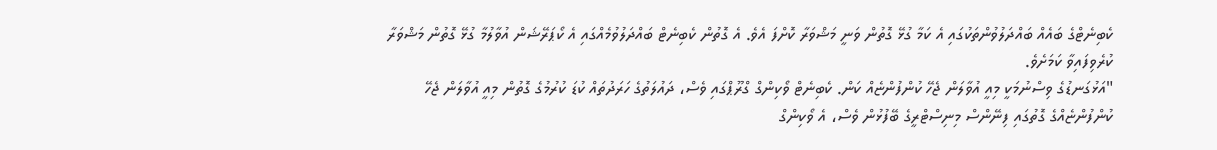ކެބިނެޓްގެ ބައެއް ބައްދަލުވުންތަކުގައި އެ ކަމާ ގުޅޭ ގޮތުން ވަނީ މަޝްވަރާ ކޮށްފަ އެވެ. އެ ގޮތުން ކެބިނެޓް ބައްދަލުވުމެއްގައި އެ ކޯޕަރޭޝަން އުވާލުމާ ގުޅޭ ގޮތުން މަޝްވަރާ ކުރެވިފައިވާ ކަމަށެވެ.
"އަޅުގަނޑުގެ ވިސްނުމަކީ މިއީ އުވާލަން ޖެހޭ ކުންފުންޏެއް ކަން. ކެބިނެޓް ވޯކިންގް ގްރޫޕްގައި ވެސް، ދައުލަތުގެ ހަރަދުތައް ކުޑަ ކުރުމުގެ ގޮތުން މިއީ އުވާލަން ޖެހޭ ކުންފުންޏެއްގެ ގޮތުގައި ފިނޭންސް މިނިސްޓްރީގެ ބޭފުޅުން ވެސް، އެ ވޯކިންގް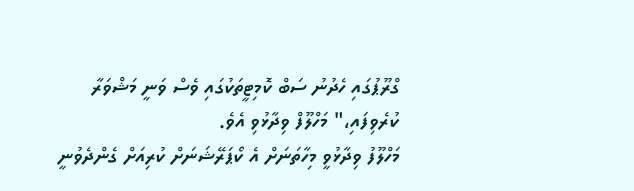ގްރޫޕުގައި ހެދުނު ސަބް ކޮމިޓީތަކުގައި ވެސް ވަނީ މަޝްވަރާ ކުރެވިފައި،" މަހްލޫފް ވިދާޅުވި އެވެ.
މަހްލޫފު ވިދާޅުވީ މިހާތަނަށް އެ ކޯޕަރޭޝަނަށް ކުރިއަށް ގެންދެވުނީ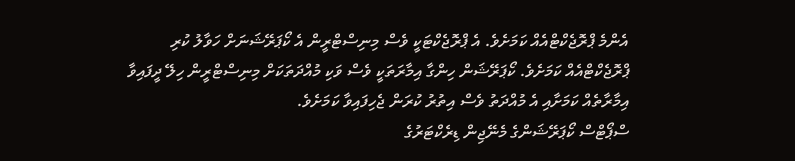އެންމެ ޕްރޮޖެކްޓްއެއް ކަމަށެވެ. އެ ޕްރޮޖެކްޓަކީ ވެސް މިނިސްޓްރީން އެ ކޯޕަރޭޝަނަށް ހަވާލު ކުރި ޕްރޮޖެކްޓްއެއް ކަމަށެވެ. ކޯޕަރޭޝަން ހިންގާ އިމާރަތަކީ ވެސް ވަކި މުއްދަތަކަށް މިނިސްޓްރީން ހިލޭ ދީފައިވާ އިމާރާތެއް ކަމަށާއި އެ މުއްދަތު ވެސް އިތުރު ކުރަން ޖެހިފައިވާ ކަމަށެވެ.
ސްޕޯޓްސް ކޯޕަރޭޝަންގެ މެނޭޖިން ޑިރެކްޓަރުގެ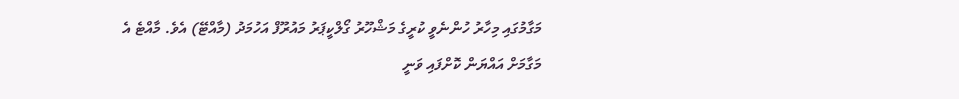މަގާމުގައި މިހާރު ހުންނެވީ ކުރީގެ މަޝްހޫރު ގޯލްކީޕަރު މައުރޫފް އަހުމަދު (މާއްޓޭ) އެވެ. މާއްޓެ އެ މަގާމަށް އައްޔަން ކޮށްފައި ވަނީ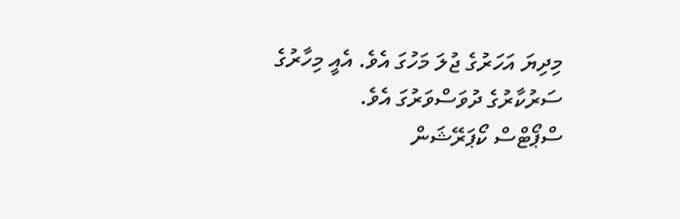މިދިޔަ އަހަރުގެ ޖުލަ މަހުގަ އެވެ. އެއީ މިހާރުގެ ސަރުކާރުގެ ދުވަސްވަރުގަ އެވެ.
ސްޕޯޓްސް ކޯޕަރޭޝަން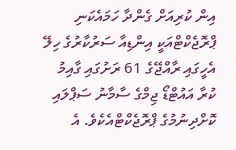އިން ކުރިއަށް ގެންދާ ހަމައެކަނި ޕްރޮޖެކްޓްއަކީ އިންޑިއާ ސަރުކާރުގެ ހިލޭ އެހީގައި ރާއްޖޭގެ 61 ރަށުގައި ގާއިމު ކުރާ އައުޓްޑޯ ޖިމްގެ ސާމާނު ސަޕްލައި ކޮށްދިނުމުގެ ޕްރޮޖެކްޓްއެކެވެ. އެ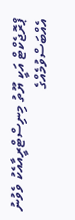ޕްރޮޖެކްޓް އަކީ ޔޫތު މިނިސްޓްރީއާއެކު ވެވުނު އެއްބަސްވުމެއްގެ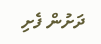ދަށުން ފެށި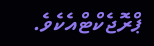ޕްރޮޖެކްޓްއެކެވެ.